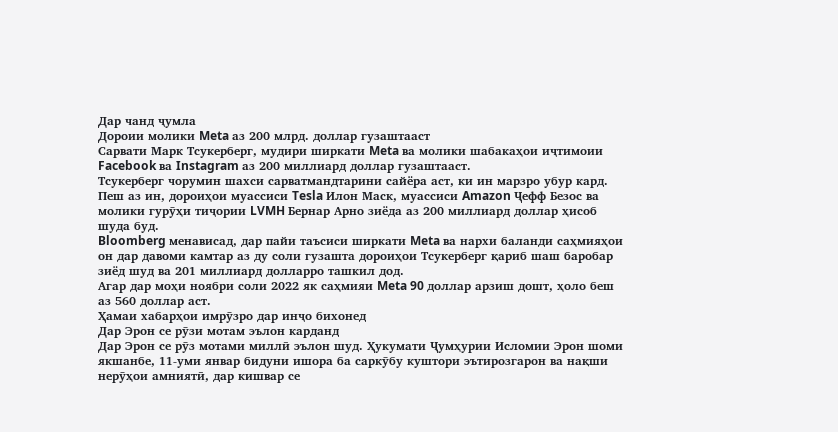Дар чанд ҷумла
Дороии молики Meta аз 200 млрд. доллар гузаштааст
Сарвати Марк Тсукерберг, мудири ширкати Meta ва молики шабакаҳои иҷтимоии Facebook ва Instagram аз 200 миллиард доллар гузаштааст.
Тсукерберг чорумин шахси сарватмандтарини сайёра аст, ки ин марзро убур кард.
Пеш аз ин, дороиҳои муассиси Tesla Илон Маск, муассиси Amazon Ҷефф Безос ва молики гурӯҳи тиҷории LVMH Бернар Арно зиёда аз 200 миллиард доллар ҳисоб шуда буд.
Bloomberg менависад, дар пайи таъсиси ширкати Meta ва нархи баланди саҳмияҳои он дар давоми камтар аз ду соли гузашта дороиҳои Тсукерберг қариб шаш баробар зиёд шуд ва 201 миллиард долларро ташкил дод.
Агар дар моҳи ноябри соли 2022 як саҳмияи Meta 90 доллар арзиш дошт, ҳоло беш аз 560 доллар аст.
Ҳамаи хабарҳои имрӯзро дар инҷо бихонед
Дар Эрон се рӯзи мотам эълон карданд
Дар Эрон се рӯз мотами миллӣ эълон шуд. Ҳукумати Ҷумҳурии Исломии Эрон шоми якшанбе, 11-уми январ бидуни ишора ба саркӯбу куштори эътирозгарон ва нақши нерӯҳои амниятӣ, дар кишвар се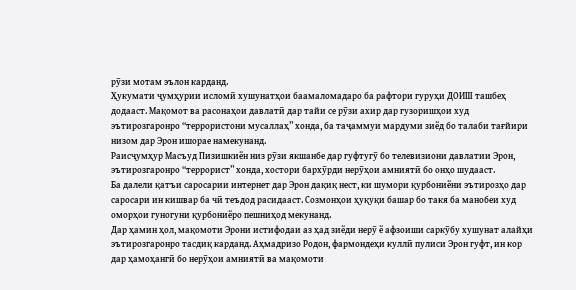рӯзи мотам эълон карданд.
Ҳукумати ҷумҳурии исломӣ хушунатҳои баамаломадаро ба рафтори гуруҳи ДОИШ ташбеҳ додааст. Мақомот ва расонаҳои давлатӣ дар тайи се рӯзи ахир дар гузоришҳои худ эътирозгаронро “террористони мусаллаҳ” хонда, ба таҷаммуи мардуми зиёд бо талаби тағйири низом дар Эрон ишорае намекунанд.
Раисҷумҳур Масъуд Пизишкиён низ рӯзи якшанбе дар гуфтугӯ бо телевизиони давлатии Эрон, эътирозгаронро “террорист” хонда, хостори бархӯрди нерӯҳои амниятӣ бо онҳо шудааст.
Ба далели қатъи саросарии интернет дар Эрон дақиқ нест, ки шумори қурбониёни эътирозҳо дар саросари ин кишвар ба чӣ теъдод расидааст. Созмонҳои ҳуқуқи башар бо такя ба манобеи худ оморҳои гуногуни қурбониёро пешниҳод мекунанд.
Дар ҳамин ҳол, мақомоти Эрони истифодаи аз ҳад зиёди нерӯ ё афзоиши саркӯбу хушунат алайҳи эътирозгаронро тасдиқ карданд. Аҳмадризо Родон, фармондеҳи куллӣ пулиси Эрон гуфт, ин кор дар ҳамоҳангӣ бо нерӯҳои амниятӣ ва мақомоти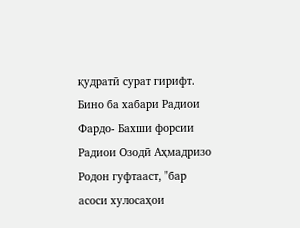қудратӣ сурат гирифт.
Бино ба хабари Радиои Фардо- Бахши форсии Радиои Озодӣ Аҳмадризо Родон гуфтааст, "бар асоси хулосаҳои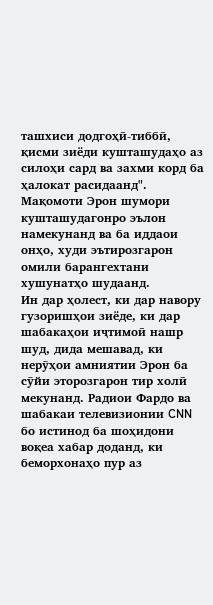ташхиси додгоҳӣ-тиббӣ, қисми зиёди кушташудаҳо аз силоҳи сард ва захми корд ба ҳалокат расидаанд".
Мақомоти Эрон шумори кушташудагонро эълон намекунанд ва ба иддаои онҳо, худи эътирозгарон омили барангехтани хушунатҳо шудаанд.
Ин дар ҳолест, ки дар навору гузоришҳои зиёде, ки дар шабакаҳои иҷтимоӣ нашр шуд, дида мешавад, ки нерӯҳои амниятии Эрон ба сӯйи эторозгарон тир холӣ мекунанд. Радиои Фардо ва шабакаи телевизионии CNN бо истинод ба шоҳидони воқеа хабар доданд, ки беморхонаҳо пур аз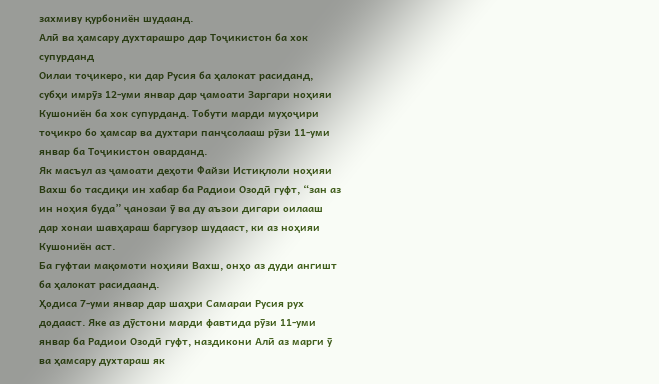захмиву қурбониён шудаанд.
Алӣ ва ҳамсару духтарашро дар Тоҷикистон ба хок супурданд
Оилаи тоҷикеро, ки дар Русия ба ҳалокат расиданд, субҳи имрӯз 12-уми январ дар ҷамоати Заргари ноҳияи Кушониён ба хок супурданд. Тобути марди муҳоҷири тоҷикро бо ҳамсар ва духтари панҷсолааш рӯзи 11-уми январ ба Тоҷикистон оварданд.
Як масъул аз ҷамоати деҳоти Файзи Истиқлоли ноҳияи Вахш бо тасдиқи ин хабар ба Радиои Озодӣ гуфт, “зан аз ин ноҳия буда” ҷанозаи ӯ ва ду аъзои дигари оилааш дар хонаи шавҳараш баргузор шудааст, ки аз ноҳияи Кушониён аст.
Ба гуфтаи мақомоти ноҳияи Вахш, онҳо аз дуди ангишт ба ҳалокат расидаанд.
Ҳодиса 7-уми январ дар шаҳри Самараи Русия рух додааст. Яке аз дӯстони марди фавтида рӯзи 11-уми январ ба Радиои Озодӣ гуфт, наздикони Алӣ аз марги ӯ ва ҳамсару духтараш як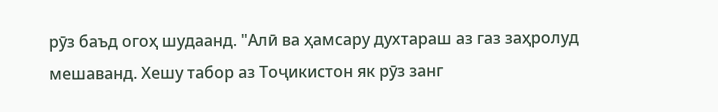рӯз баъд огоҳ шудаанд. "Алӣ ва ҳамсару духтараш аз газ заҳролуд мешаванд. Хешу табор аз Тоҷикистон як рӯз занг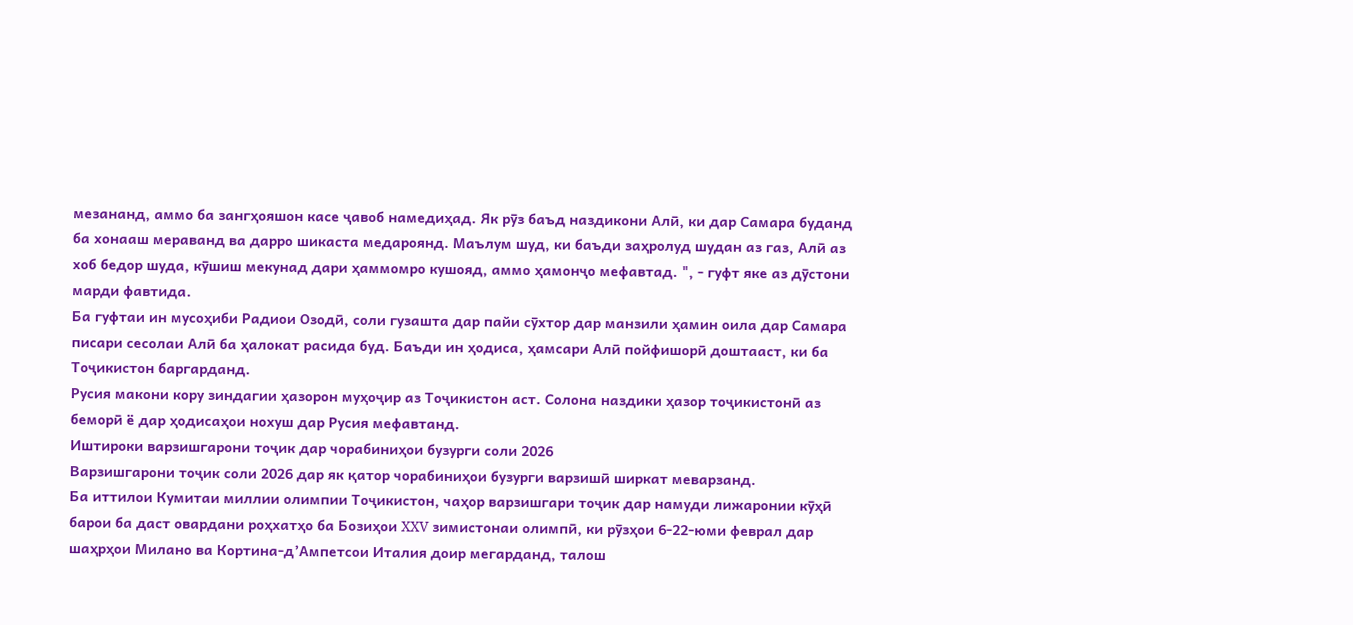мезананд, аммо ба зангҳояшон касе ҷавоб намедиҳад. Як рӯз баъд наздикони Алӣ, ки дар Самара буданд ба хонааш мераванд ва дарро шикаста медароянд. Маълум шуд, ки баъди заҳролуд шудан аз газ, Алӣ аз хоб бедор шуда, кӯшиш мекунад дари ҳаммомро кушояд, аммо ҳамонҷо мефавтад. ", - гуфт яке аз дӯстони марди фавтида.
Ба гуфтаи ин мусоҳиби Радиои Озодӣ, соли гузашта дар пайи сӯхтор дар манзили ҳамин оила дар Самара писари сесолаи Алӣ ба ҳалокат расида буд. Баъди ин ҳодиса, ҳамсари Алӣ пойфишорӣ доштааст, ки ба Тоҷикистон баргарданд.
Русия макони кору зиндагии ҳазорон муҳоҷир аз Тоҷикистон аст. Солона наздики ҳазор тоҷикистонӣ аз беморӣ ё дар ҳодисаҳои нохуш дар Русия мефавтанд.
Иштироки варзишгарони тоҷик дар чорабиниҳои бузурги соли 2026
Варзишгарони тоҷик соли 2026 дар як қатор чорабиниҳои бузурги варзишӣ ширкат меварзанд.
Ба иттилои Кумитаи миллии олимпии Тоҷикистон, чаҳор варзишгари тоҷик дар намуди лижаронии кӯҳӣ барои ба даст овардани роҳхатҳо ба Бозиҳои XXV зимистонаи олимпӣ, ки рӯзҳои 6-22-юми феврал дар шаҳрҳои Милано ва Кортина-д’Ампетсои Италия доир мегарданд, талош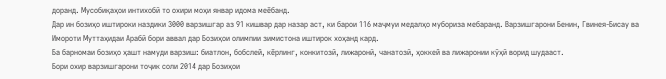доранд. Мусобиқаҳои интихобӣ то охири моҳи январ идома меёбанд.
Дар ин бозиҳо иштироки наздики 3000 варзишгар аз 91 кишвар дар назар аст, ки барои 116 маҷмуи медалҳо мубориза мебаранд. Варзишгарони Бенин, Гвинея-Бисау ва Имороти Муттаҳидаи Арабӣ бори аввал дар Бозиҳои олимпии зимистона иштирок хоҳанд кард.
Ба барномаи бозиҳо ҳашт намуди варзиш: биатлон, бобслей, кёрлинг, конкитозӣ, лижаронӣ, чанатозӣ, ҳоккей ва лижаронии кӯҳӣ ворид шудааст.
Бори охир варзишгарони тоҷик соли 2014 дар Бозиҳои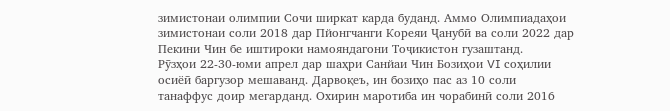зимистонаи олимпии Сочи ширкат карда буданд. Аммо Олимпиадаҳои зимистонаи соли 2018 дар Пйонгчанги Кореяи Ҷанубӣ ва соли 2022 дар Пекини Чин бе иштироки намояндагони Тоҷикистон гузаштанд.
Рӯзҳои 22-30-юми апрел дар шаҳри Санйаи Чин Бозиҳои VI соҳилии осиёӣ баргузор мешаванд. Дарвоқеъ, ин бозиҳо пас аз 10 соли танаффус доир мегарданд. Охирин маротиба ин чорабинӣ соли 2016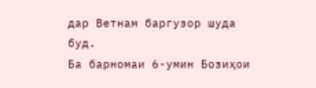дар Ветнам баргузор шуда буд.
Ба барномаи 6-умин Бозиҳои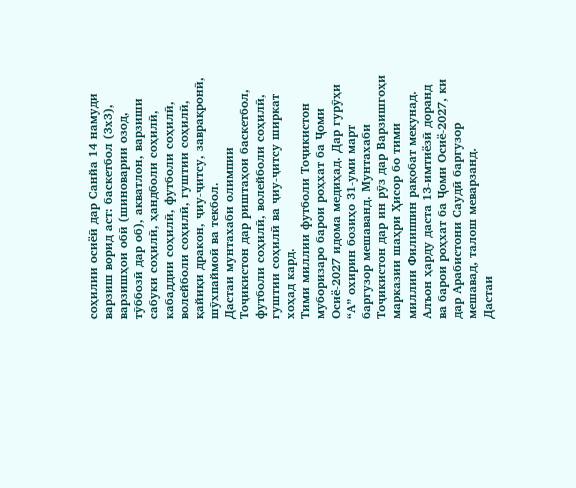соҳилии осиёӣ дар Санйа 14 намуди варзиш ворид аст: баскетбол (3х3), варзишҳои обӣ (шиноварии озод, тӯббозӣ дар об), акватлон, варзиши сабуки соҳилӣ, ҳандболи соҳилӣ, кабаддии соҳилӣ, футболи соҳилӣ, волейболи соҳилӣ, гуштии соҳилӣ, қайиқи дракон, ҷиу-ҷитсу, заврақронӣ, шӯхпаймоӣ ва текбол.
Дастаи мунтахаби олимпии Тоҷикистон дар риштаҳои баскетбол, футболи соҳилӣ, волейболи соҳилӣ, гуштии соҳилӣ ва ҷиу-ҷитсу ширкат хоҳад кард.
Тими миллии футболи Тоҷикистон муборизаро барои роҳхат ба Ҷоми Осиё-2027 идома медиҳад. Дар гурӯҳи “А” охирин бозиҳо 31-уми март баргузор мешаванд. Мунтахаби Тоҷикистон дар ин рӯз дар Варзишгоҳи марказии шаҳри Ҳисор бо тими миллии Филиппин рақобат мекунад. Алъон ҳарду даста 13-имтиёзӣ доранд ва барои роҳхат ба Ҷоми Осиё-2027, ки дар Арабистони Саудӣ баргузор мешавад, талош меварзанд.
Дастаи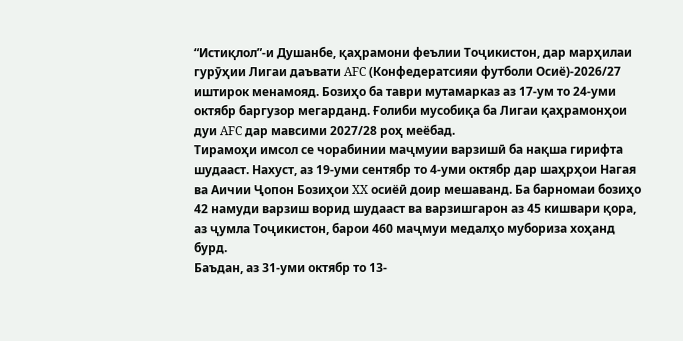“Истиқлол”-и Душанбе, қаҳрамони феълии Тоҷикистон, дар марҳилаи гурӯҳии Лигаи даъвати AFC (Конфедератсияи футболи Осиё)-2026/27 иштирок менамояд. Бозиҳо ба таври мутамарказ аз 17-ум то 24-уми октябр баргузор мегарданд. Ғолиби мусобиқа ба Лигаи қаҳрамонҳои дуи AFC дар мавсими 2027/28 роҳ меёбад.
Тирамоҳи имсол се чорабинии маҷмуии варзишӣ ба нақша гирифта шудааст. Нахуст, аз 19-уми сентябр то 4-уми октябр дар шаҳрҳои Нагая ва Аичии Ҷопон Бозиҳои XX осиёӣ доир мешаванд. Ба барномаи бозиҳо 42 намуди варзиш ворид шудааст ва варзишгарон аз 45 кишвари қора, аз ҷумла Тоҷикистон, барои 460 маҷмуи медалҳо мубориза хоҳанд бурд.
Баъдан, аз 31-уми октябр то 13-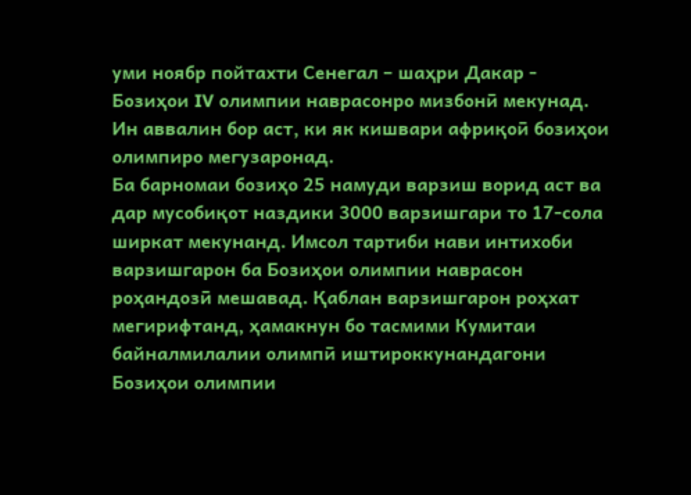уми ноябр пойтахти Сенегал – шаҳри Дакар - Бозиҳои IV олимпии наврасонро мизбонӣ мекунад. Ин аввалин бор аст, ки як кишвари африқоӣ бозиҳои олимпиро мегузаронад.
Ба барномаи бозиҳо 25 намуди варзиш ворид аст ва дар мусобиқот наздики 3000 варзишгари то 17-сола ширкат мекунанд. Имсол тартиби нави интихоби варзишгарон ба Бозиҳои олимпии наврасон роҳандозӣ мешавад. Қаблан варзишгарон роҳхат мегирифтанд, ҳамакнун бо тасмими Кумитаи байналмилалии олимпӣ иштироккунандагони Бозиҳои олимпии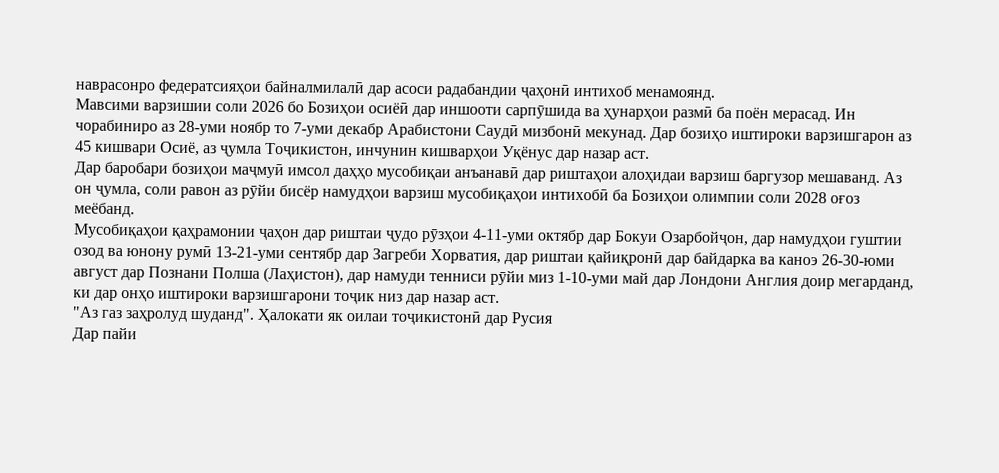наврасонро федератсияҳои байналмилалӣ дар асоси радабандии ҷаҳонӣ интихоб менамоянд.
Мавсими варзишии соли 2026 бо Бозиҳои осиёӣ дар иншооти сарпӯшида ва ҳунарҳои размӣ ба поён мерасад. Ин чорабиниро аз 28-уми ноябр то 7-уми декабр Арабистони Саудӣ мизбонӣ мекунад. Дар бозиҳо иштироки варзишгарон аз 45 кишвари Осиё, аз ҷумла Тоҷикистон, инчунин кишварҳои Уқёнус дар назар аст.
Дар баробари бозиҳои маҷмуӣ имсол даҳҳо мусобиқаи анъанавӣ дар риштаҳои алоҳидаи варзиш баргузор мешаванд. Аз он ҷумла, соли равон аз рӯйи бисёр намудҳои варзиш мусобиқаҳои интихобӣ ба Бозиҳои олимпии соли 2028 оғоз меёбанд.
Мусобиқаҳои қаҳрамонии ҷаҳон дар риштаи ҷудо рӯзҳои 4-11-уми октябр дар Бокуи Озарбойҷон, дар намудҳои гуштии озод ва юнону румӣ 13-21-уми сентябр дар Загреби Хорватия, дар риштаи қайиқронӣ дар байдарка ва каноэ 26-30-юми август дар Познани Полша (Лаҳистон), дар намуди тенниси рӯйи миз 1-10-уми май дар Лондони Англия доир мегарданд, ки дар онҳо иштироки варзишгарони тоҷик низ дар назар аст.
"Аз газ заҳролуд шуданд". Ҳалокати як оилаи тоҷикистонӣ дар Русия
Дар пайи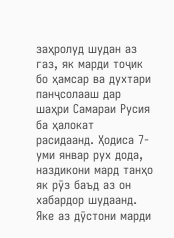заҳролуд шудан аз газ, як марди тоҷик бо ҳамсар ва духтари панҷсолааш дар шаҳри Самараи Русия ба ҳалокат расидаанд. Ҳодиса 7-уми январ рух дода, наздикони мард танҳо як рӯз баъд аз он хабардор шудаанд.
Яке аз дӯстони марди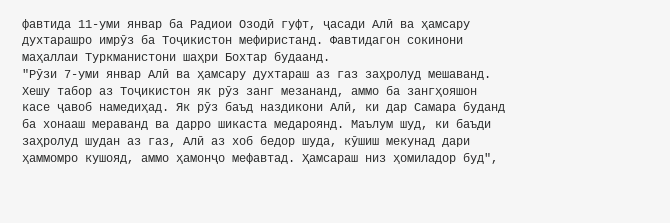фавтида 11-уми январ ба Радиои Озодӣ гуфт, ҷасади Алӣ ва ҳамсару духтарашро имрӯз ба Тоҷикистон мефиристанд. Фавтидагон сокинони маҳаллаи Туркманистони шаҳри Бохтар будаанд.
"Рӯзи 7-уми январ Алӣ ва ҳамсару духтараш аз газ заҳролуд мешаванд. Хешу табор аз Тоҷикистон як рӯз занг мезананд, аммо ба зангҳояшон касе ҷавоб намедиҳад. Як рӯз баъд наздикони Алӣ, ки дар Самара буданд ба хонааш мераванд ва дарро шикаста медароянд. Маълум шуд, ки баъди заҳролуд шудан аз газ, Алӣ аз хоб бедор шуда, кӯшиш мекунад дари ҳаммомро кушояд, аммо ҳамонҷо мефавтад. Ҳамсараш низ ҳомиладор буд",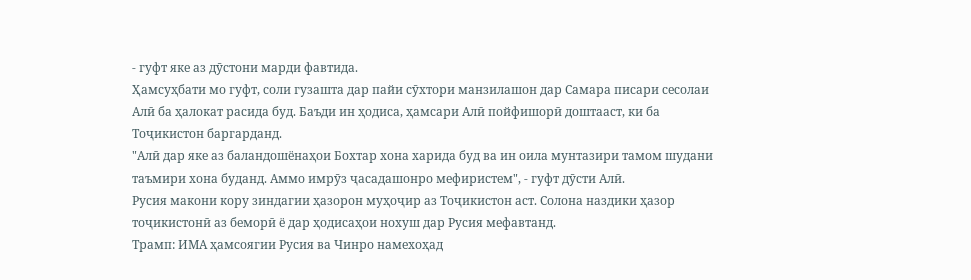- гуфт яке аз дӯстони марди фавтида.
Ҳамсуҳбати мо гуфт, соли гузашта дар пайи сӯхтори манзилашон дар Самара писари сесолаи Алӣ ба ҳалокат расида буд. Баъди ин ҳодиса, ҳамсари Алӣ пойфишорӣ доштааст, ки ба Тоҷикистон баргарданд.
"Алӣ дар яке аз баландошёнаҳои Бохтар хона харида буд ва ин оила мунтазири тамом шудани таъмири хона буданд. Аммо имрӯз ҷасадашонро мефиристем", - гуфт дӯсти Алӣ.
Русия макони кору зиндагии ҳазорон муҳоҷир аз Тоҷикистон аст. Солона наздики ҳазор тоҷикистонӣ аз беморӣ ё дар ҳодисаҳои нохуш дар Русия мефавтанд.
Трамп: ИМА ҳамсоягии Русия ва Чинро намехоҳад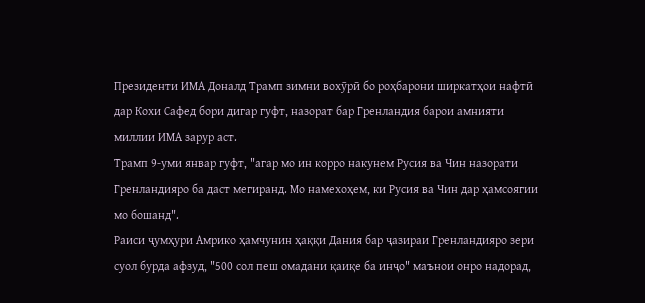Президенти ИМА Доналд Трамп зимни вохӯрӣ бо роҳбарони ширкатҳои нафтӣ дар Кохи Сафед бори дигар гуфт, назорат бар Гренландия барои амнияти миллии ИМА зарур аст.
Трамп 9-уми январ гуфт, "агар мо ин корро накунем Русия ва Чин назорати Гренландияро ба даст мегиранд. Мо намехоҳем, ки Русия ва Чин дар ҳамсоягии мо бошанд".
Раиси ҷумҳури Амрико ҳамчунин ҳаққи Дания бар ҷазираи Гренландияро зери суол бурда афзуд, "500 сол пеш омадани қаиқе ба инҷо" маънои онро надорад,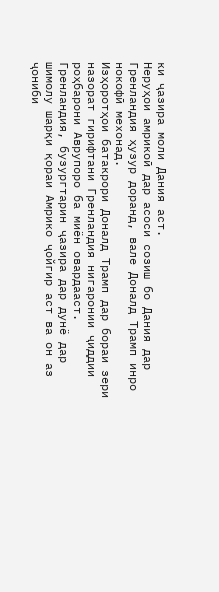ки ҷазира моли Дания аст.
Неруҳои амрикоӣ дар асоси созиш бо Дания дар Гренландия ҳузур доранд, вале Доналд Трамп инро нокофӣ мехонад.
Изҳоротҳои батакрори Доналд Трамп дар бораи зери назорат гирифтани Гренландия нигаронии ҷиддии роҳбарони Аврупоро ба миён овардааст.
Гренландия, бузургтарин ҷазира дар дунё дар шимолу шарқи қораи Амрико ҷойгир аст ва он аз ҷониби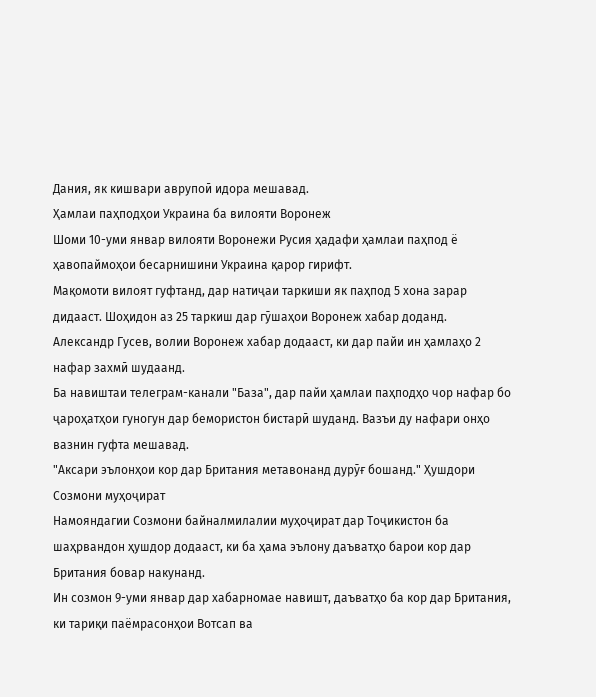Дания, як кишвари аврупоӣ идора мешавад.
Ҳамлаи паҳподҳои Украина ба вилояти Воронеж
Шоми 10-уми январ вилояти Воронежи Русия ҳадафи ҳамлаи паҳпод ё ҳавопаймоҳои бесарнишини Украина қарор гирифт.
Мақомоти вилоят гуфтанд, дар натиҷаи таркиши як паҳпод 5 хона зарар дидааст. Шоҳидон аз 25 таркиш дар гӯшаҳои Воронеж хабар доданд.
Александр Гусев, волии Воронеж хабар додааст, ки дар пайи ин ҳамлаҳо 2 нафар захмӣ шудаанд.
Ба навиштаи телеграм-канали "База", дар пайи ҳамлаи паҳподҳо чор нафар бо ҷароҳатҳои гуногун дар бемористон бистарӣ шуданд. Вазъи ду нафари онҳо вазнин гуфта мешавад.
"Аксари эълонҳои кор дар Британия метавонанд дурӯғ бошанд." Ҳушдори Созмони муҳоҷират
Намояндагии Созмони байналмилалии муҳоҷират дар Тоҷикистон ба шаҳрвандон ҳушдор додааст, ки ба ҳама эълону даъватҳо барои кор дар Британия бовар накунанд.
Ин созмон 9-уми январ дар хабарномае навишт, даъватҳо ба кор дар Британия, ки тариқи паёмрасонҳои Вотсап ва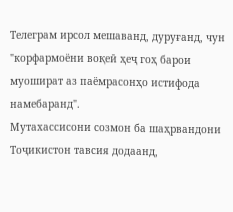Телеграм ирсол мешаванд, дуруғанд, чун "корфармоёни воқеӣ ҳеҷ гоҳ барои муошират аз паёмрасонҳо истифода намебаранд".
Мутахассисони созмон ба шаҳрвандони Тоҷикистон тавсия додаанд,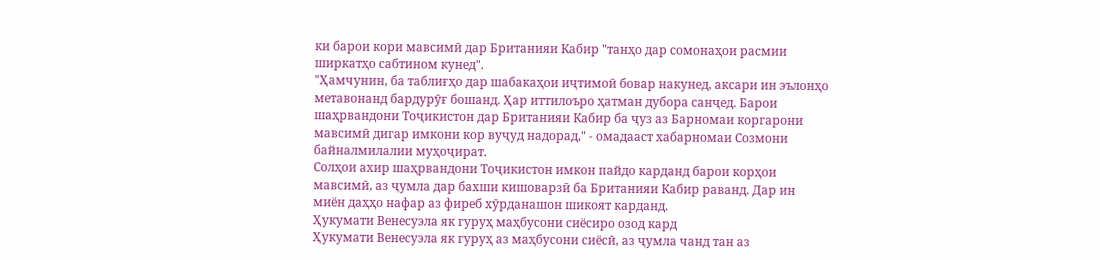ки барои кори мавсимӣ дар Британияи Кабир "танҳо дар сомонаҳои расмии ширкатҳо сабтином кунед".
"Ҳамчунин, ба таблиғҳо дар шабакаҳои иҷтимоӣ бовар накунед, аксари ин эълонҳо метавонанд бардурӯғ бошанд. Ҳар иттилоъро ҳатман дубора санҷед. Барои шаҳрвандони Тоҷикистон дар Британияи Кабир ба ҷуз аз Барномаи коргарони мавсимӣ дигар имкони кор вуҷуд надорад," - омадааст хабарномаи Созмони байналмилалии муҳоҷират.
Солҳои ахир шаҳрвандони Тоҷикистон имкон пайдо карданд барои корҳои мавсимӣ, аз ҷумла дар бахши кишоварзӣ ба Британияи Кабир раванд. Дар ин миён даҳҳо нафар аз фиреб хӯрданашон шикоят карданд.
Ҳукумати Венесуэла як гуруҳ маҳбусони сиёсиро озод кард
Ҳукумати Венесуэла як гуруҳ аз маҳбусони сиёсӣ, аз ҷумла чанд тан аз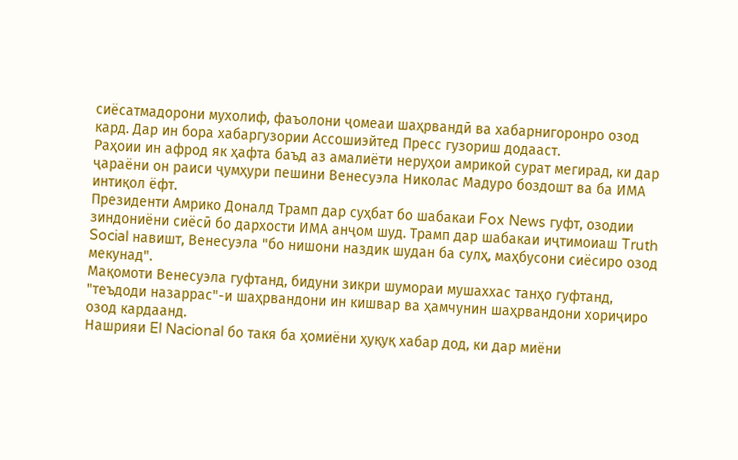сиёсатмадорони мухолиф, фаъолони ҷомеаи шаҳрвандӣ ва хабарнигоронро озод кард. Дар ин бора хабаргузории Ассошиэйтед Пресс гузориш додааст.
Раҳоии ин афрод як ҳафта баъд аз амалиёти неруҳои амрикоӣ сурат мегирад, ки дар ҷараёни он раиси ҷумҳури пешини Венесуэла Николас Мадуро боздошт ва ба ИМА интиқол ёфт.
Президенти Амрико Доналд Трамп дар суҳбат бо шабакаи Fox News гуфт, озодии зиндониёни сиёсӣ бо дархости ИМА анҷом шуд. Трамп дар шабакаи иҷтимоиаш Truth Social навишт, Венесуэла "бо нишони наздик шудан ба сулҳ, маҳбусони сиёсиро озод мекунад".
Мақомоти Венесуэла гуфтанд, бидуни зикри шумораи мушаххас танҳо гуфтанд, "теъдоди назаррас"-и шаҳрвандони ин кишвар ва ҳамчунин шаҳрвандони хориҷиро озод кардаанд.
Нашрияи El Nacional бо такя ба ҳомиёни ҳуқуқ хабар дод, ки дар миёни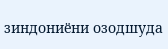зиндониёни озодшуда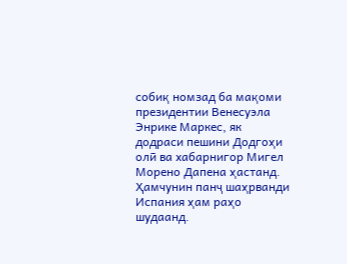собиқ номзад ба мақоми президентии Венесуэла Энрике Маркес, як додраси пешини Додгоҳи олӣ ва хабарнигор Мигел Морено Дапена ҳастанд. Ҳамчунин панҷ шаҳрванди Испания ҳам раҳо шудаанд.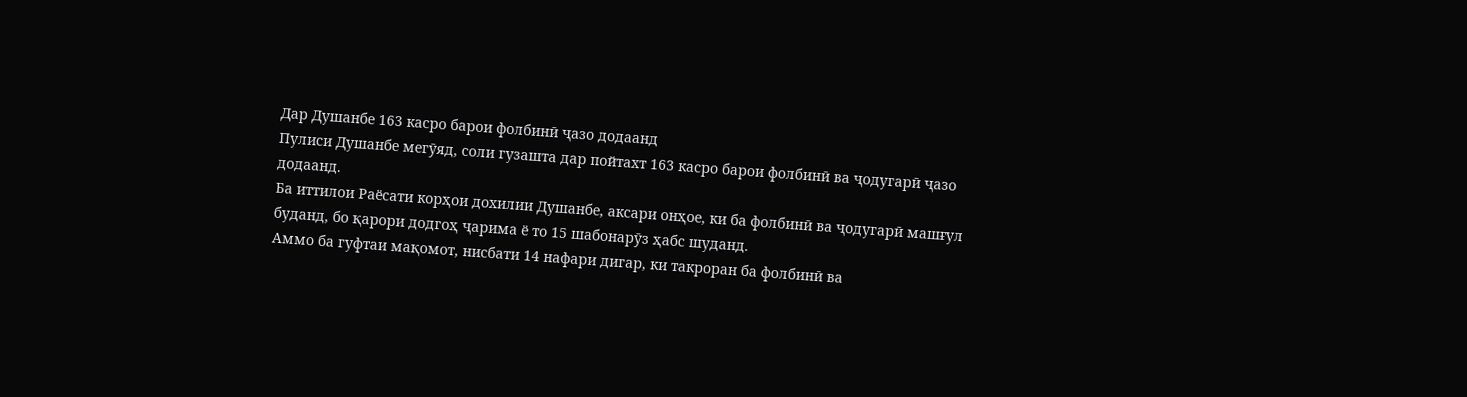Дар Душанбе 163 касро барои фолбинӣ ҷазо додаанд
Пулиси Душанбе мегӯяд, соли гузашта дар пойтахт 163 касро барои фолбинӣ ва ҷодугарӣ ҷазо додаанд.
Ба иттилои Раёсати корҳои дохилии Душанбе, аксари онҳое, ки ба фолбинӣ ва ҷодугарӣ машғул буданд, бо қарори додгоҳ ҷарима ё то 15 шабонарӯз ҳабс шуданд.
Аммо ба гуфтаи мақомот, нисбати 14 нафари дигар, ки такроран ба фолбинӣ ва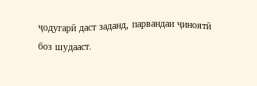ҷодугарӣ даст заданд, парвандаи ҷиноятӣ боз шудааст.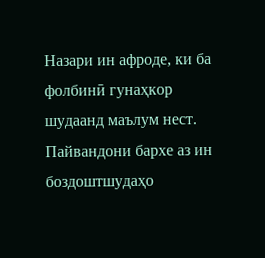Назари ин афроде, ки ба фолбинӣ гунаҳкор шудаанд маълум нест. Пайвандони бархе аз ин боздоштшудаҳо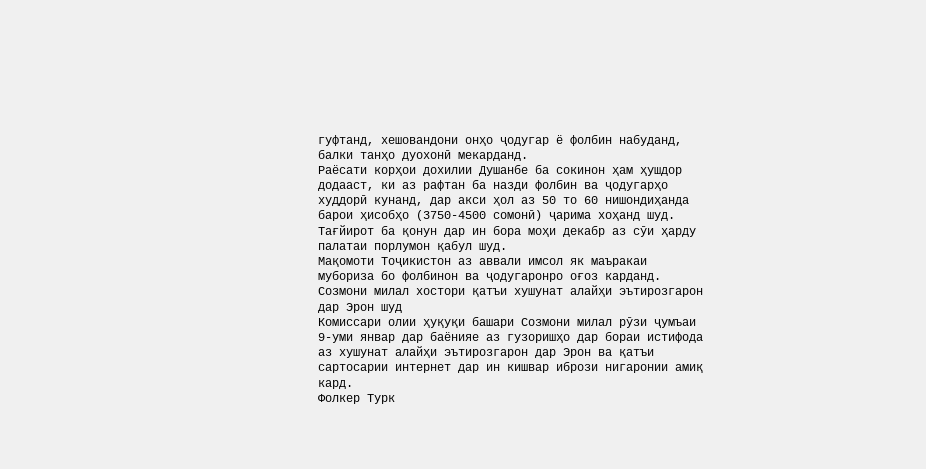гуфтанд, хешовандони онҳо ҷодугар ё фолбин набуданд, балки танҳо дуохонӣ мекарданд.
Раёсати корҳои дохилии Душанбе ба сокинон ҳам ҳушдор додааст, ки аз рафтан ба назди фолбин ва ҷодугарҳо худдорӣ кунанд, дар акси ҳол аз 50 то 60 нишондиҳанда барои ҳисобҳо (3750-4500 сомонӣ) ҷарима хоҳанд шуд. Тағйирот ба қонун дар ин бора моҳи декабр аз сӯи ҳарду палатаи порлумон қабул шуд.
Мақомоти Тоҷикистон аз аввали имсол як маъракаи мубориза бо фолбинон ва ҷодугаронро оғоз карданд.
Созмони милал хостори қатъи хушунат алайҳи эътирозгарон дар Эрон шуд
Комиссари олии ҳуқуқи башари Созмони милал рӯзи ҷумъаи 9-уми январ дар баёнияе аз гузоришҳо дар бораи истифода аз хушунат алайҳи эътирозгарон дар Эрон ва қатъи сартосарии интернет дар ин кишвар ибрози нигаронии амиқ кард.
Фолкер Турк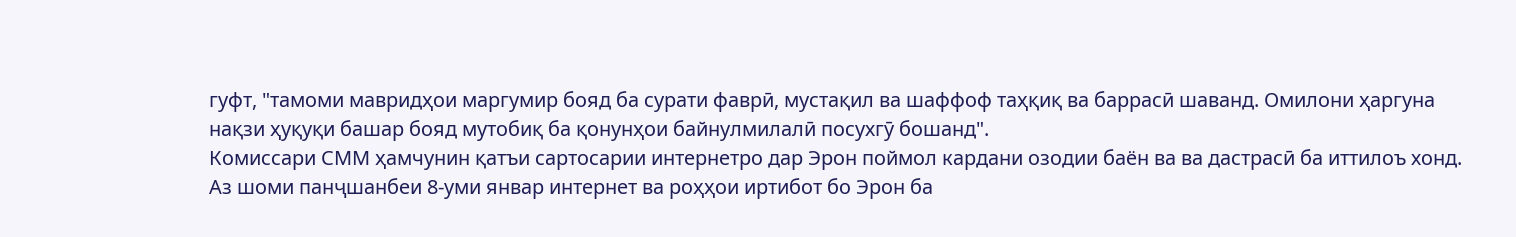гуфт, "тамоми мавридҳои маргумир бояд ба сурати фаврӣ, мустақил ва шаффоф таҳқиқ ва баррасӣ шаванд. Омилони ҳаргуна нақзи ҳуқуқи башар бояд мутобиқ ба қонунҳои байнулмилалӣ посухгӯ бошанд".
Комиссари СММ ҳамчунин қатъи сартосарии интернетро дар Эрон поймол кардани озодии баён ва ва дастрасӣ ба иттилоъ хонд.
Аз шоми панҷшанбеи 8-уми январ интернет ва роҳҳои иртибот бо Эрон ба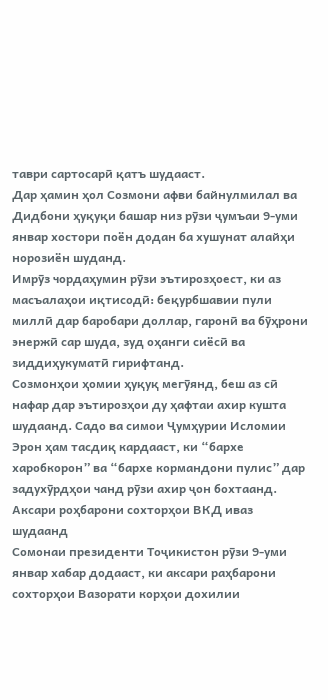таври сартосарӣ қатъ шудааст.
Дар ҳамин ҳол Созмони афви байнулмилал ва Дидбони ҳуқуқи башар низ рӯзи ҷумъаи 9-уми январ хостори поён додан ба хушунат алайҳи норозиён шуданд.
Имрӯз чордаҳумин рӯзи эътирозҳоест, ки аз масъалаҳои иқтисодӣ: беқурбшавии пули миллӣ дар баробари доллар, гаронӣ ва бӯҳрони энержӣ сар шуда, зуд оҳанги сиёсӣ ва зиддиҳукуматӣ гирифтанд.
Созмонҳои ҳомии ҳуқуқ мегӯянд, беш аз сӣ нафар дар эътирозҳои ду ҳафтаи ахир кушта шудаанд. Садо ва симои Ҷумҳурии Исломии Эрон ҳам тасдиқ кардааст, ки “бархе харобкорон” ва “бархе кормандони пулис” дар задухӯрдҳои чанд рӯзи ахир ҷон бохтаанд.
Аксари роҳбарони сохторҳои ВКД иваз шудаанд
Сомонаи президенти Тоҷикистон рӯзи 9-уми январ хабар додааст, ки аксари раҳбарони сохторҳои Вазорати корҳои дохилии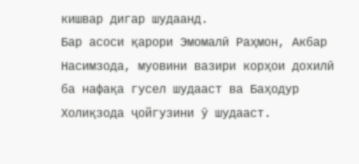кишвар дигар шудаанд.
Бар асоси қарори Эмомалӣ Раҳмон, Акбар Насимзода, муовини вазири корҳои дохилӣ ба нафақа гусел шудааст ва Баҳодур Холиқзода ҷойгузини ӯ шудааст.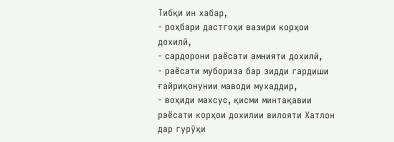Тибқи ин хабар,
- роҳбари дастгоҳи вазири корҳои дохилӣ,
- сардорони раёсати амнияти дохилӣ,
- раёсати мубориза бар зидди гардиши ғайриқонунии маводи мухаддир,
- воҳиди махсус, қисми минтақавии раёсати корҳои дохилии вилояти Хатлон дар гурӯҳи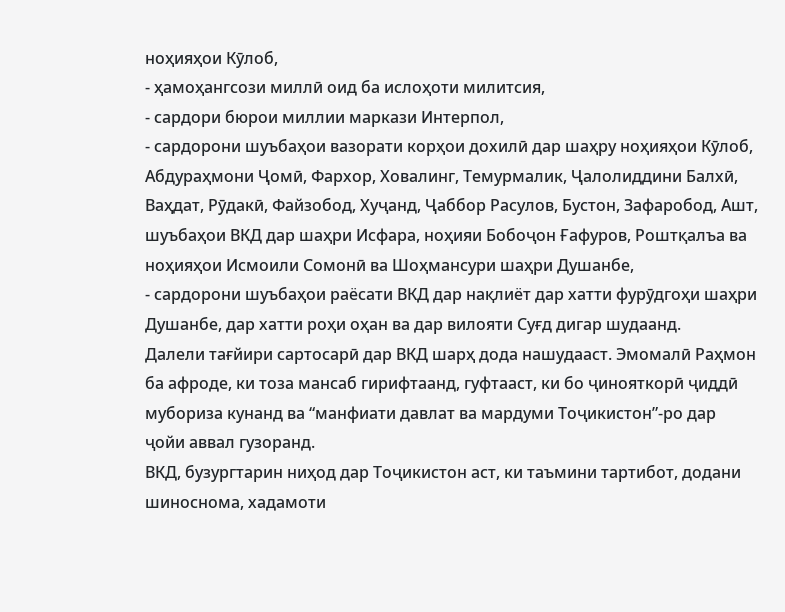ноҳияҳои Кӯлоб,
- ҳамоҳангсози миллӣ оид ба ислоҳоти милитсия,
- сардори бюрои миллии маркази Интерпол,
- сардорони шуъбаҳои вазорати корҳои дохилӣ дар шаҳру ноҳияҳои Кӯлоб, Абдураҳмони Ҷомӣ, Фархор, Ховалинг, Темурмалик, Ҷалолиддини Балхӣ, Ваҳдат, Рӯдакӣ, Файзобод, Хуҷанд, Ҷаббор Расулов, Бустон, Зафаробод, Ашт, шуъбаҳои ВКД дар шаҳри Исфара, ноҳияи Бобоҷон Ғафуров, Роштқалъа ва ноҳияҳои Исмоили Сомонӣ ва Шоҳмансури шаҳри Душанбе,
- сардорони шуъбаҳои раёсати ВКД дар нақлиёт дар хатти фурӯдгоҳи шаҳри Душанбе, дар хатти роҳи оҳан ва дар вилояти Суғд дигар шудаанд.
Далели тағйири сартосарӣ дар ВКД шарҳ дода нашудааст. Эмомалӣ Раҳмон ба афроде, ки тоза мансаб гирифтаанд, гуфтааст, ки бо ҷинояткорӣ ҷиддӣ мубориза кунанд ва “манфиати давлат ва мардуми Тоҷикистон”-ро дар ҷойи аввал гузоранд.
ВКД, бузургтарин ниҳод дар Тоҷикистон аст, ки таъмини тартибот, додани шиноснома, хадамоти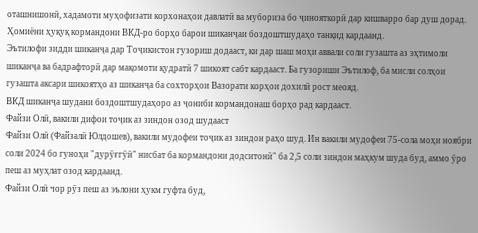оташнишонӣ, хадамоти муҳофизати корхонаҳои давлатӣ ва мубориза бо ҷинояткорӣ дар кишварро бар душ дорад.
Ҳомиёни ҳуқуқ кормандони ВКД-ро борҳо барои шиканҷаи боздоштшудаҳо танқид кардаанд.
Эътилофи зидди шиканҷа дар Тоҷикистон гузориш додааст, ки дар шаш моҳи аввали соли гузашта аз эҳтимоли шиканҷа ва бадрафторӣ дар мақомоти қудратӣ 7 шикоят сабт кардааст. Ба гузориши Эътилоф, ба мисли солҳои гузашта аксари шикоятҳо аз шиканҷа ба сохторҳои Вазорати корҳои дохилӣ рост меояд.
ВКД шиканҷа шудани боздоштшудаҳоро аз ҷониби кормандонаш борҳо рад кардааст.
Файзи Олӣ, вакили дифои тоҷик аз зиндон озод шудааст
Файзи Олӣ (Файзалӣ Юлдошев), вакили мудофеи тоҷик аз зиндон раҳо шуд. Ин вакили мудофеи 75-сола моҳи ноябри соли 2024 бо гуноҳи "дурӯғгӯӣ" нисбат ба кормандони додситонӣ" ба 2,5 соли зиндон маҳкум шуда буд, аммо ӯро пеш аз муҳлат озод кардаанд.
Файзи Олӣ чор рӯз пеш аз эълони ҳукм гуфта буд,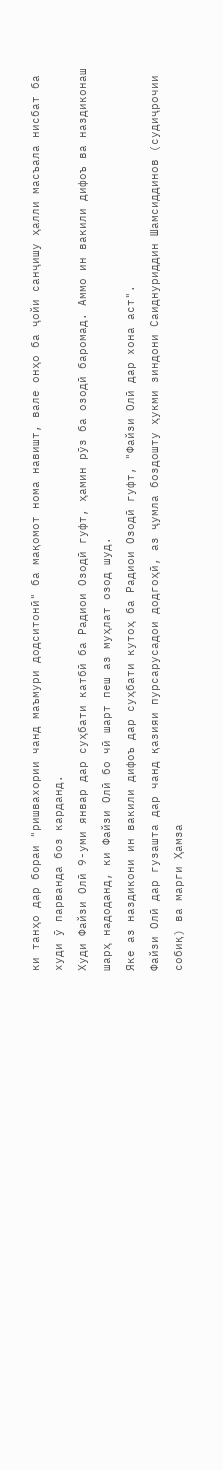ки танҳо дар бораи "ришвахории чанд маъмури додситонӣ" ба мақомот нома навишт, вале онҳо ба ҷойи санҷишу ҳалли масъала нисбат ба худи ӯ парванда боз карданд.
Худи Файзи Олӣ 9-уми январ дар суҳбати катбӣ ба Радиои Озодӣ гуфт, ҳамин рӯз ба озодӣ баромад. Аммо ин вакили дифоъ ва наздиконаш шарҳ надоданд, ки Файзи Олӣ бо чӣ шарт пеш аз муҳлат озод шуд.
Яке аз наздикони ин вакили дифоъ дар суҳбати кутоҳ ба Радиои Озодӣ гуфт, "Файзи Олӣ дар хона аст".
Файзи Олӣ дар гузашта дар чанд қазияи пурсарусадои додгоҳӣ, аз ҷумла боздошту ҳукми зиндони Саиднуриддин Шамсиддинов (судиҷрочии собиқ) ва марги Ҳамза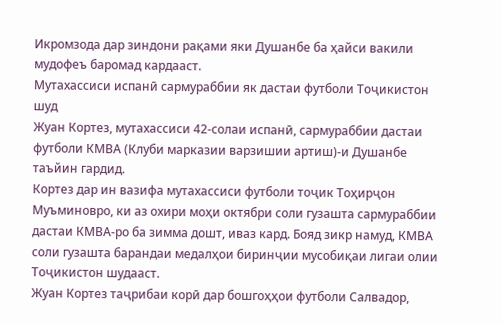Икромзода дар зиндони рақами яки Душанбе ба ҳайси вакили мудофеъ баромад кардааст.
Мутахассиси испанӣ сармураббии як дастаи футболи Тоҷикистон шуд
Жуан Кортез, мутахассиси 42-солаи испанӣ, сармураббии дастаи футболи КМВА (Клуби марказии варзишии артиш)-и Душанбе таъйин гардид.
Кортез дар ин вазифа мутахассиси футболи тоҷик Тоҳирҷон Муъминовро, ки аз охири моҳи октябри соли гузашта сармураббии дастаи КМВА-ро ба зимма дошт, иваз кард. Бояд зикр намуд, КМВА соли гузашта барандаи медалҳои биринҷии мусобиқаи лигаи олии Тоҷикистон шудааст.
Жуан Кортез таҷрибаи корӣ дар бошгоҳҳои футболи Салвадор,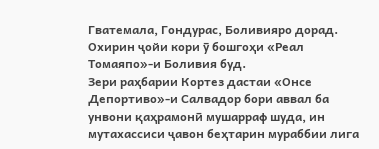Гватемала, Гондурас, Боливияро дорад. Охирин ҷойи кори ӯ бошгоҳи «Реал Томаяпо»-и Боливия буд.
Зери раҳбарии Кортез дастаи «Онсе Депортиво»-и Салвадор бори аввал ба унвони қаҳрамонӣ мушарраф шуда, ин мутахассиси ҷавон беҳтарин мураббии лига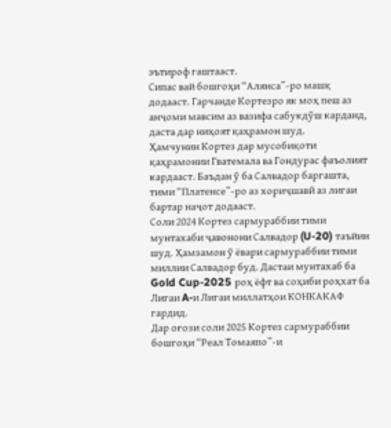эътироф гаштааст.
Сипас вай бошгоҳи “Алянса”-ро машқ додааст. Гарчанде Кортезро як моҳ пеш аз анҷоми мавсим аз вазифа сабукдӯш карданд, даста дар ниҳоят қаҳрамон шуд.
Ҳамчунин Кортез дар мусобиқоти қаҳрамонии Гватемала ва Гондурас фаъолият кардааст. Баъдан ӯ ба Салвадор баргашта, тими “Платенсе”-ро аз хориҷшавӣ аз лигаи бартар наҷот додааст.
Соли 2024 Кортез сармураббии тими мунтахаби ҷавонони Салвадор (U-20) таъйин шуд. Ҳамзамон ӯ ёвари сармураббии тими миллии Салвадор буд. Дастаи мунтахаб ба Gold Cup-2025 роҳ ёфт ва соҳиби роҳхат ба Лигаи A-и Лигаи миллатҳои КОНКАКАФ гардид.
Дар оғози соли 2025 Кортез сармураббии бошгоҳи “Реал Томаяпо”-и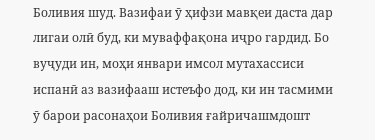Боливия шуд. Вазифаи ӯ ҳифзи мавқеи даста дар лигаи олӣ буд, ки муваффақона иҷро гардид. Бо вуҷуди ин, моҳи январи имсол мутахассиси испанӣ аз вазифааш истеъфо дод, ки ин тасмими ӯ барои расонаҳои Боливия ғайричашмдошт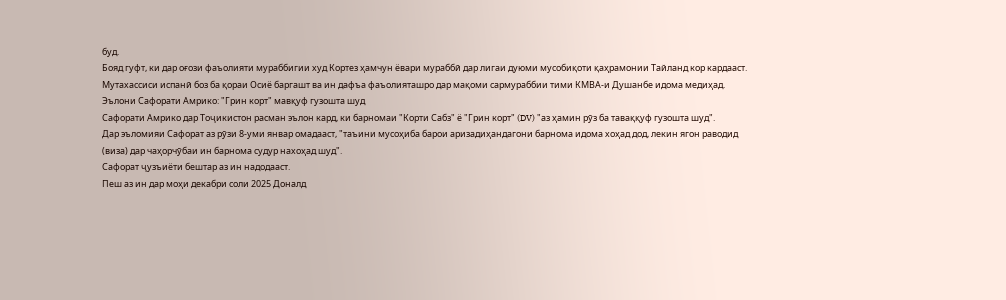буд.
Бояд гуфт, ки дар оғози фаъолияти мураббигии худ Кортез ҳамчун ёвари мураббӣ дар лигаи дуюми мусобиқоти қаҳрамонии Тайланд кор кардааст. Мутахассиси испанӣ боз ба қораи Осиё баргашт ва ин дафъа фаъолияташро дар мақоми сармураббии тими КМВА-и Душанбе идома медиҳад.
Эълони Сафорати Амрико: "Грин корт" мавқуф гузошта шуд
Сафорати Амрико дар Тоҷикистон расман эълон кард, ки барномаи "Корти Сабз" ё "Грин корт" (DV) "аз ҳамин рӯз ба таваққуф гузошта шуд".
Дар эъломияи Сафорат аз рӯзи 8-уми январ омадааст, "таъини мусоҳиба барои аризадиҳандагони барнома идома хоҳад дод, лекин ягон раводид (виза) дар чаҳорчӯбаи ин барнома судур нахоҳад шуд".
Сафорат ҷузъиёти бештар аз ин надодааст.
Пеш аз ин дар моҳи декабри соли 2025 Доналд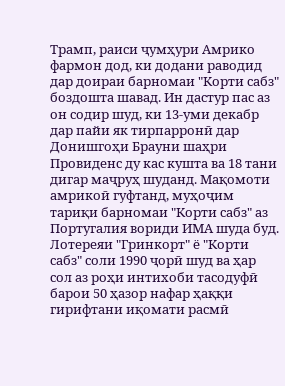Трамп, раиси ҷумҳури Амрико фармон дод, ки додани раводид дар доираи барномаи "Корти сабз" боздошта шавад. Ин дастур пас аз он содир шуд, ки 13-уми декабр дар пайи як тирпарронӣ дар Донишгоҳи Брауни шаҳри Провиденс ду кас кушта ва 18 тани дигар маҷруҳ шуданд. Мақомоти амрикоӣ гуфтанд, муҳоҷим тариқи барномаи "Корти сабз" аз Португалия вориди ИМА шуда буд.
Лотереяи "Гринкорт" ё "Корти сабз" соли 1990 ҷорӣ шуд ва ҳар сол аз роҳи интихоби тасодуфӣ барои 50 ҳазор нафар ҳаққи гирифтани иқомати расмӣ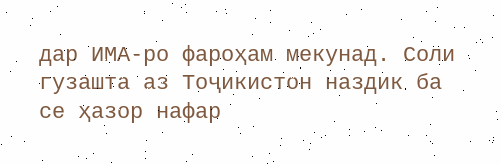дар ИМА-ро фароҳам мекунад. Соли гузашта аз Тоҷикистон наздик ба се ҳазор нафар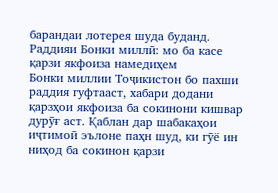барандаи лотерея шуда буданд.
Раддияи Бонки миллӣ: мо ба касе қарзи якфоиза намедиҳем
Бонки миллии Тоҷикистон бо пахши раддия гуфтааст, хабари додани қарзҳои якфоиза ба сокинони кишвар дурӯғ аст. Қаблан дар шабакаҳои иҷтимоӣ эълоне паҳн шуд, ки гӯё ин ниҳод ба сокинон қарзи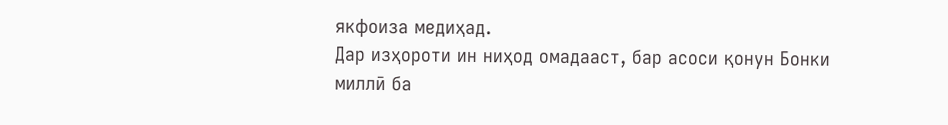якфоиза медиҳад.
Дар изҳороти ин ниҳод омадааст, бар асоси қонун Бонки миллӣ ба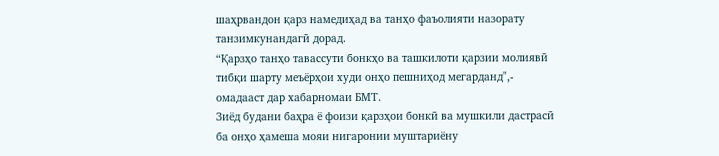шаҳрвандон қарз намедиҳад ва танҳо фаъолияти назорату танзимкунандагӣ дорад.
“Қарзҳо танҳо тавассути бонкҳо ва ташкилоти қарзии молиявӣ тибқи шарту меъёрҳои худи онҳо пешниҳод мегарданд",- омадааст дар хабарномаи БМТ.
Зиёд будани баҳра ё фоизи қарзҳои бонкӣ ва мушкили дастрасӣ ба онҳо ҳамеша мояи нигаронии муштариёну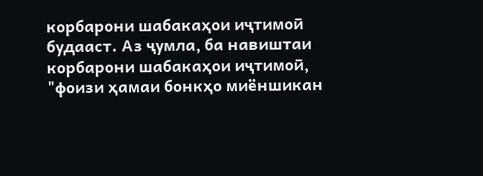корбарони шабакаҳои иҷтимоӣ будааст. Аз ҷумла, ба навиштаи корбарони шабакаҳои иҷтимоӣ, "фоизи ҳамаи бонкҳо миёншикан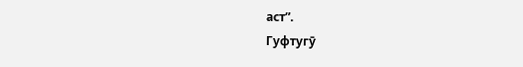аст”.
Гуфтугӯ